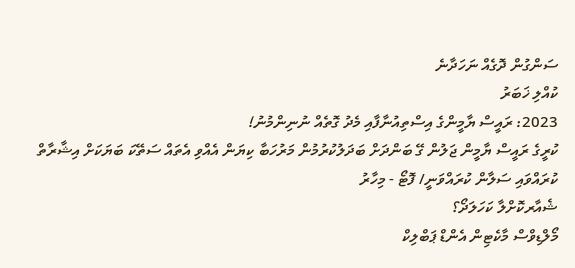ސަންގުން ދޮގެއް ނަހަދާނެ
ކުއްލި ޚަބަރު
2023: ރައީސް ޔާމީންގެ އިސްތިއުނާފާއި މެދު ގޮތެއް ނުނިންމުނު!
ކުރީގެ ރައީސް ޔާމީން ޖަލުން ގޭ ބަންދަށް ބަދަލުކުރުމުން މަރުހަބާ ކިޔަން އެއްވި އެތައް ސަތޭކަ ބަޔަކަށް އިޝާރާތް ކުރައްވައި ސަލާން ކުރައްވަނީ/ ފޮޓޯ - މިހާރު
ޝެއާރކޮށްލާ ކަހަލަދޯ؟
މޯލްޑިވްސް މާކެޓިން އެންޑް ޕަބްލިކް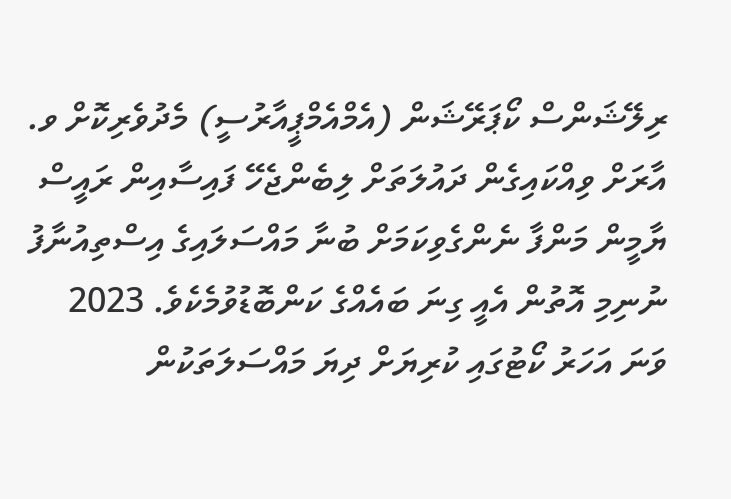ރިލޭޝަންސް ކޯޕަރޭޝަން (އެމްއެމްޕީއާރުސީ) މެދުވެރިކޮށް ވ. އާރަށް ވިއްކައިގެން ދައުލަތަށް ލިބެންޖެހޭ ފައިސާއިން ރައީސް ޔާމީން މަންފާ ނެންގެވިކަމަށް ބުނާ މައްސަލައިގެ އިސްތިއުނާފު ނުނިމި އޮތުން އެއީ ގިނަ ބައެއްގެ ކަންބޮޑުވުމެކެވެ. 2023 ވަނަ އަހަރު ކޯޓުގައި ކުރިޔަށް ދިޔަ މައްސަލަތަކުން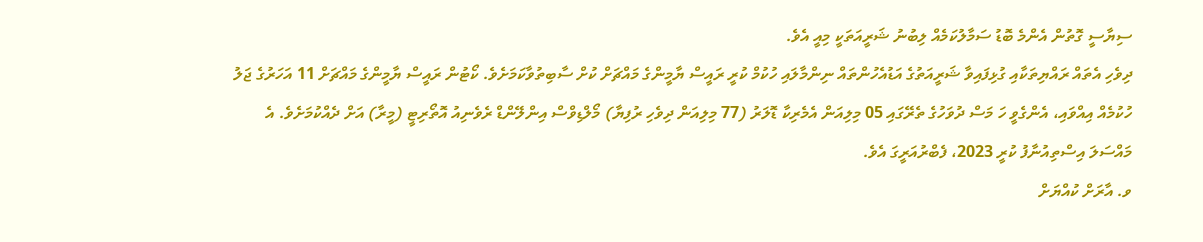ސިޔާސީ ގޮތުން އެންމެ ބޮޑު ސަމާލުކަމެއް ލިބުނު ޝަރީއަތަކީ މިއީ އެވެ.
ދިވެހި އެތައް ރައްޔިތަކާއި ގުޅިފައިވާ ޝަރީއަތުގެ އަޑުއެހުންތައް ނިންމާލައި ހުކުމް ކުރީ ރައީސް ޔާމީންގެ މައްޗަށް ކުށް ސާބިތުވާކަމަށެވެ. ކޯޓުން ރައީސް ޔާމީންގެ މައްޗަށް 11 އަހަރުގެ ޖަލު ހުކުމެއް އިއްވައި، އެންގެވީ ހަ މަސް ދުވަހުގެ ތެރޭގައި 05 މިލިއަން އެމެރިކާ ޑޮލަރު (77 މިލިއަން ދިވެހި ރުފިޔާ) މޯލްޑިވްސް އިންލޭންޑް ރެވެނިއު އޮތޯރިޓީ (މީރާ) އަށް ދެއްކުމަށެވެ. އެ މައްސަލަ އިސްތިއުނާފު ކުރީ 2023، ފެބްރުއަރީގަ އެވެ.
ވ. އާރަށް ކުއްޔަށް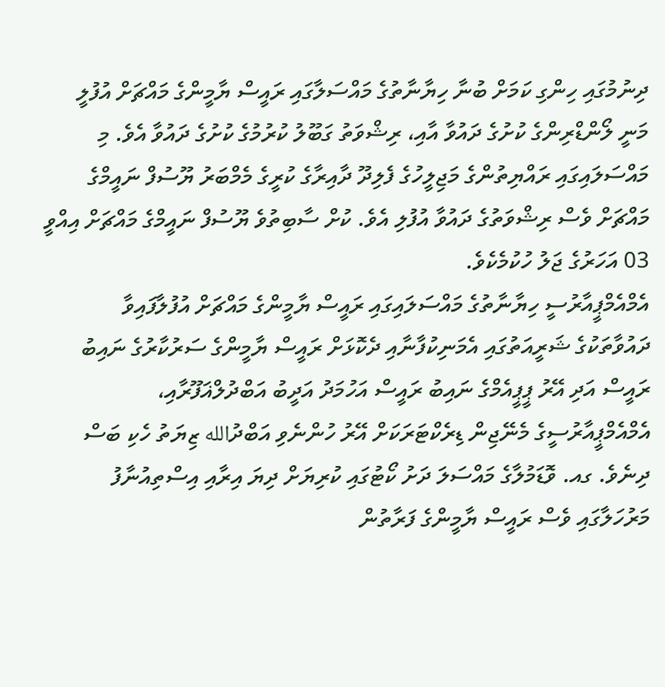ދިނުމުގައި ހިންގި ކަމަށް ބުނާ ހިޔާނާތުގެ މައްސަލާގައި ރައީސް ޔާމީންގެ މައްޗަށް އުފުލީ މަނީ ލޯންޑްރިންގެ ކުށުގެ ދައުވާ އާއި، ރިޝްވަތު ގަބޫލު ކުރުމުގެ ކުށުގެ ދައުވާ އެވެ. މި މައްސަލައިގައި ރައްޔިތުންގެ މަޖިލީހުގެ ފެލިދޫ ދާއިރާގެ ކުރީގެ މެމްބަރު ޔޫސުފް ނައީމްގެ މައްޗަށް ވެސް ރިޝްވަތުގެ ދައުވާ އުފުލި އެވެ. ކުށް ސާބިތުވެ ޔޫސުފް ނައީމްގެ މައްޗަށް އިއްވީ 03 އަހަރުގެ ޖަލު ހުކުމެކެވެ.
އެމްއެމްޕީއާރުސީ ހިޔާނާތުގެ މައްސަލައިގައި ރައީސް ޔާމީންގެ މައްޗަށް އުފުލާފައިވާ ދައުވާތަކުގެ ޝަރީއަތުގައި އެމަނިކުފާނާއި ދެކޮޅަށް ރައީސް ޔާމީންގެ ސަރުކާރުގެ ނައިބު ރައީސް އަދި އޭރު ޕީޕީއެމްގެ ނައިބު ރައީސް އަހުމަދު އަދީބު އަބްދުލްޣަފޫރާއި، އެމްއެމްޕީއާރުސީގެ މެނޭޖިން ޑިރެކްޓަރަކަށް އޭރު ހުންނެވި އަބްދުالله ޒިޔަތު ހެކި ބަސް ދިނެވެ. ގއ. ވޮޑަމުލާގެ މައްސަލަ ދަށު ކޯޓުގައި ކުރިޔަށް ދިޔަ އިރާއި އިސްތިއުނާފު މަރުހަލާގައި ވެސް ރައީސް ޔާމީންގެ ފަރާތުން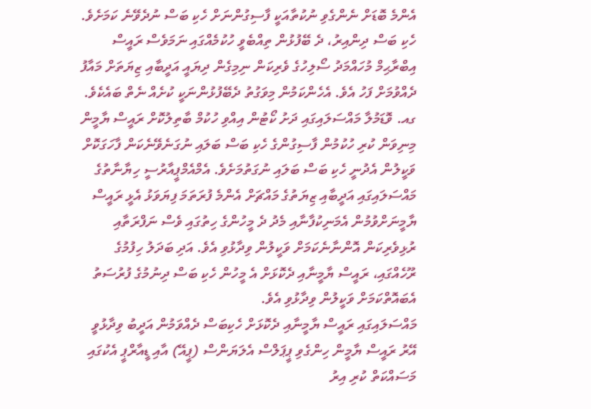އެންމެ ބޮޑަށް ނެންގެވި ނުކުތާއަކީ ފާސިގުންނަށް ހެކި ބަސް ނުދެވޭނެ ކަމަށެވެ.
ހެކި ބަސް ދިންއިރު، ދެ ބޭފުޅުން ތިއްބެވީ ހުކުމެއްގައި ނަމަވެސް ރައީސް އިބްރާޙިމް މުހައްމަދު ސޯލިހުގެ ވެރިކަން ނިމިގެން ދިޔައީ އަދީބާއި ޒިޔަތަށް މައާފު ދެއްވުމަށް ފަހު އެވެ. އެހެންކަމުން މިވަގުތު ދެބޭފުޅުންނަކީ ކުށެއް ނެތް ބައެކެވެ.
ގއ. ވޮޑަމުލާ މައްސަލައިގައި ދަށު ކޯޓުން އިއްވި ހުކުމް ބާތިލުކޮށް ރައީސް ޔާމީން މިނިވަން ކުރި ހުކުމުން ފާސިގުންގެ ހެކި ބަސް ބަލައި ނުގަނެވޭނެކަން ފާހަގަކޮށް ވަކީލުން އެދުނީ ހެކި ބަސް ބަލައި ނުގަތުމަށެވެ. އެމްއެމްޕީއާރުސީ ހިޔާނާތުގެ މައްސަލައިގައި އަދީބާއި ޒިޔަތުގެ މައްޗަށް އެންމެ ފުރަތަމަ ފިޔަވަޅު އެޅީ ރައީސް ޔާމީނަށްވުމުން އެމަނިކުފާނާއި މެދު ދެ މީހުންގެ ހިތުގައި ވެސް ނަފްރަތާއި ރުޅިވެރިކަން އޮންނާނެކަމަށް ވަކީލުން ވިދާޅުވި އެވެ. އަދި ބަދަލު ހިފުމުގެ ރޫހެއްގައި، ރައީސް ޔާމީނާއި ދެކޮޅަށް އެ މީހުން ހެކި ބަސް ދިނުމުގެ ފުރުސަތު އެބައޮތްކަމަށް ވަކީލުން ވިދާޅުވި އެވެ.
މައްސަލައިގައި ރައީސް ޔާމީނާއި ދެކޮޅަށް ހެކިބަސް ދެއްވަމުން އަދީބު ވިދާޅުވީ އޭރު ރައީސް ޔާމީން ހިންގެވި ޕީޕަލްސް އެލަޔަންސް (ޕީއޭ) އާއި ޑީއާރްޕީ އެކުގައި މަސައްކަތް ކުރި އިރު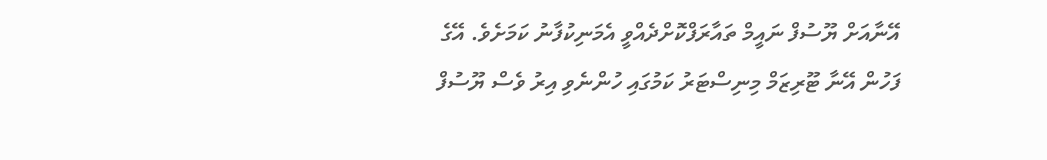އޭނާއަށް ޔޫސުފް ނައީމް ތައާރަފްކޮށްދެއްވީ އެމަނިކުފާނު ކަމަށެވެ. އޭގެ ފަހުން އޭނާ ޓޫރިޒަމް މިނިސްޓަރު ކަމުގައި ހުންނެވި އިރު ވެސް ޔޫސުފް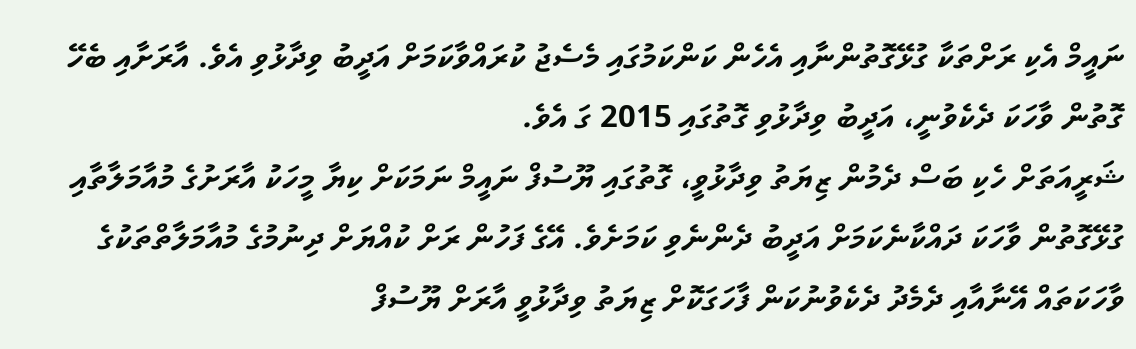ނައީމް އެކި ރަށްތަކާ ގުޅޭގޮތުންނާއި އެހެން ކަންކަމުގައި މެސެޖު ކުރައްވާކަމަށް އަދީބު ވިދާޅުވި އެވެ. އާރަށާއި ބެހޭ ގޮތުން ވާހަކަ ދެކެވުނީ، އަދީބު ވިދާޅުވި ގޮތުގައި 2015 ގަ އެވެ.
ޝަރީއަތަށް ހެކި ބަސް ދެމުން ޒިޔަތު ވިދާޅުވީ، ގޮތުގައި ޔޫސުފް ނައީމް ނަމަކަށް ކިޔާ މީހަކު އާރަށުގެ މުއާމަލާތާއި ގުޅޭގޮތުން ވާހަކަ ދައްކާނެކަމަށް އަދީބު ދެންނެވި ކަމަށެވެ. އޭގެ ފަހުން ރަށް ކުއްޔަށް ދިނުމުގެ މުއާމަލާތްތަކުގެ ވާހަކަތައް އޭނާއާއި ދެމެދު ދެކެވުނުކަން ފާހަގަކޮށް ޒިޔަތު ވިދާޅުވީ އާރަށް ޔޫސުފް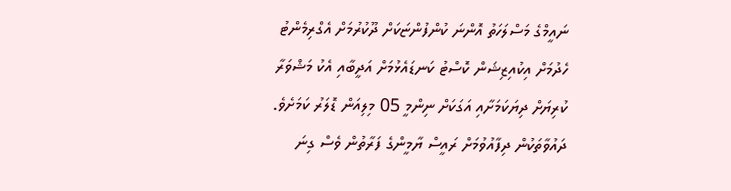ނައީމްގެ މަސްލަހަތު އޮންނަ ކުންފުންޏަކަށް ދޫކުރުމަށް އެގްރިމެންޓު ހެދުމަށް އިކުއިޒިޝަން ކޮސްޓު ކަނޑައެޅުމަށް އަދީބާއި އެކު މަޝްވަރާ ކުރިޔަށް ދިޔަކަމަށާއި އަގަކަށް ނިންމީ 05 މިލިއަން ޑޮލަރު ކަމަށެވެ.
ދައުވާތަކުން ދިފާއުވުމަށް ރައީސް ޔާމީންގެ ފަރާތުން ވެސް ގިނަ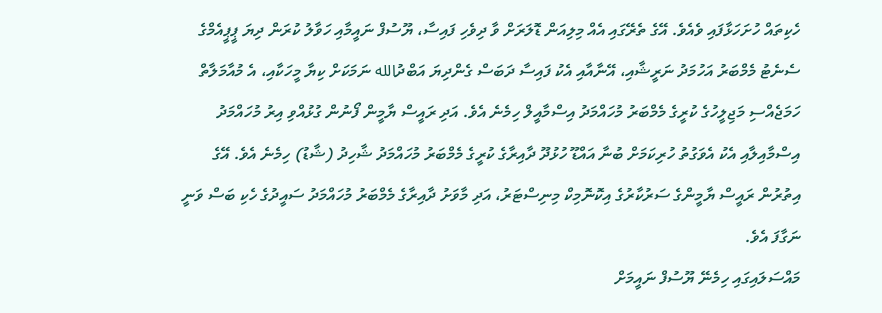ހެކިތައް ހުށަހަޅާފައި ވެއެވެ. އޭގެ ތެރޭގައި އެއް މިލިއަން ޑޮލަރަށް ވާ ދިވެހި ފައިސާ، ޔޫސުފް ނައީމާއި ހަވާލު ކުރަން ދިޔަ ޕީޕީއެމްގެ ސެނެޓު މެމްބަރު އަހުމަދު ނަރީޝާއި، އޭނާއާއި އެކު ފައިސާ ދަބަސް ގެންދިޔަ އަބްދުالله ނަމަކަށް ކިޔާ މީހަކާއި، އެ މުއާމަލާތް ހަމަޖެއްސި މަޖިލީހުގެ ކުރީގެ މެމްބަރު މުހައްމަދު އިސްމާއީލް ހިމެނެ އެވެ. އަދި ރައީސް ޔާމީން ފޯނުން ގުޅުއްވި އިރު މުހައްމަދު އިސްމާއިލާއި އެކު އެވަގުތު ހުރިކަމަށް ބުނާ އައްޑޫ ހުޅުދޫ ދާއިރާގެ ކުރީގެ މެމްބަރު މުހައްމަދު ޝާހިދު (ޝާޑު) ހިމެނެ އެވެ. އޭގެ އިތުރުން ރައީސް ޔާމީންގެ ސަރުކާރުގެ އިކޮނޮމިކް މިނިސްޓަރު، އަދި މާވަށު ދާއިރާގެ މެމްބަރު މުހައްމަދު ސައީދުގެ ހެކި ބަސް ވަނީ ނަގާފަ އެވެ.
މައްސަލައިގައި ހިމެނޭ ޔޫސުފް ނައީމަށް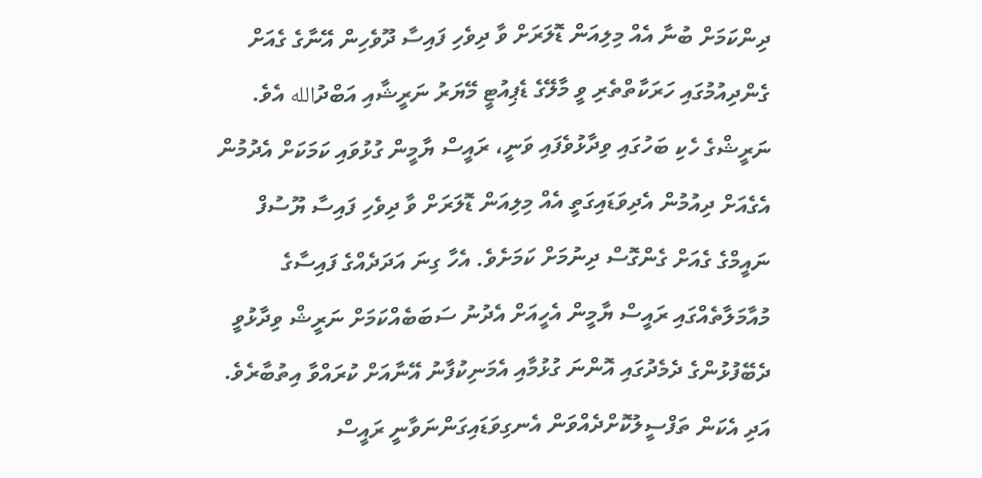ދިންކަމަށް ބުނާ އެއް މިލިއަން ޑޮލަރަށް ވާ ދިވެހި ފައިސާ ދޫވެހިން އޭނާގެ ގެއަށް ގެންދިއުމުގައި ހަރަކާތްތެރި ވީ މާލޭގެ ޑެޕިއުޓީ މޭޔަރު ނަރީޝާއި އަބްދުالله އެވެ. ނަރީޝްގެ ހެކި ބަހުގައި ވިދާޅުވެފައި ވަނީ، ރައީސް ޔާމީން ގުޅުވައި ކަމަކަށް އެދުމުން އެގެއަށް ދިއުމުން އެދިވަޑައިގަތީ އެއް މިލިއަން ޑޮލަރަށް ވާ ދިވެހި ފައިސާ ޔޫސުފް ނައީމްގެ ގެއަށް ގެންގޮސް ދިނުމަށް ކަމަށެވެ. އެހާ ގިނަ އަދަދެއްގެ ފައިސާގެ މުއާމަލާތެއްގައި ރައީސް ޔާމީން އެހީއަށް އެދުނު ސަބަބެއްކަމަށް ނަރީޝް ވިދާޅުވީ ދެބޭފުޅުންގެ ދެމެދުގައި އޮންނަ ގުޅުމާއި އެމަނިކުފާނު އޭނާއަށް ކުރައްވާ އިތުބާރެވެ. އަދި އެކަން ތަފްސީލުކޮށްދެއްވަން އެނގިވަޑައިގަންނަވާނީ ރައީސް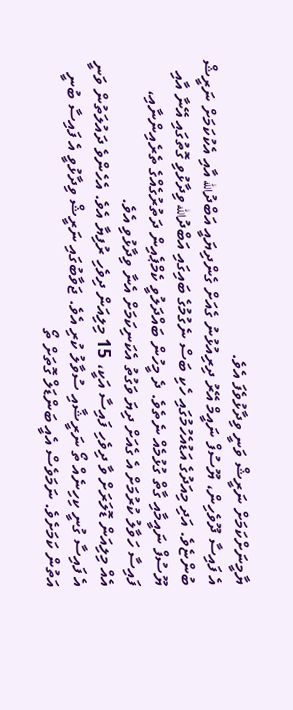ޔާމީނަށްކަމަށް ނަރީޝް ވަނީ ވިދާޅުވެފަ އެވެ.
އެ ފައިސާ ދޫވެހިން، ޔޫސުފް ނައީމް އޭރު ދިރިއުޅުނު ގެއަށް ގެންދިޔައީ އަބްދުالله އާއި އެކުކަމަށް ނަރީޝް ބުންޏެވެ. އަދި މިއަދުގެ އަޑުއެހުމުގައި ހެކި ބަސް ނެގުމުގެ ބައިގައި އަބްދުالله ވިދާޅުވި ގޮތުގައި އޭނާ އާއި ޔޫސުފް ނައީމާއި ގާތް ގުޅުމެއް ނެތެވެ. ދެ މީހުން ބައްދަލުވީ ކެމްޕެއިން ދަތުރުގެއްގެ ތެރެއިންނާއި، ފައިސާ ހަވާލު ކުރުމަށް އެ ގެއަށް ދިޔަ ވަގުތު އެކަނިކަމަށް އެނާ ވިދާޅުވި އެވެ.
އެއް މިލިއަން ޑޮލަރަށް ވާ ދިވެހި ފައިސާ އަކީ، 15 މިލިއަން ދިވެހި ރުފިޔާ އެވެ. އެހެންވެ ދައުލަތުން ވަނީ އެ ފައިސާ ގުނީ ކިހިނެއް ތޯ ނަރީޝާއި ސުވާލު ކުރި އެވެ. ޖަވާބުގައި ނަރީޝް ވިދާޅުވީ އެ ފައިސާ ބުނީ އަތުން ކަމަށެވެ. ނަމަވެސް އެއީ ބަންޑަލް ގޮތަށް ތޯ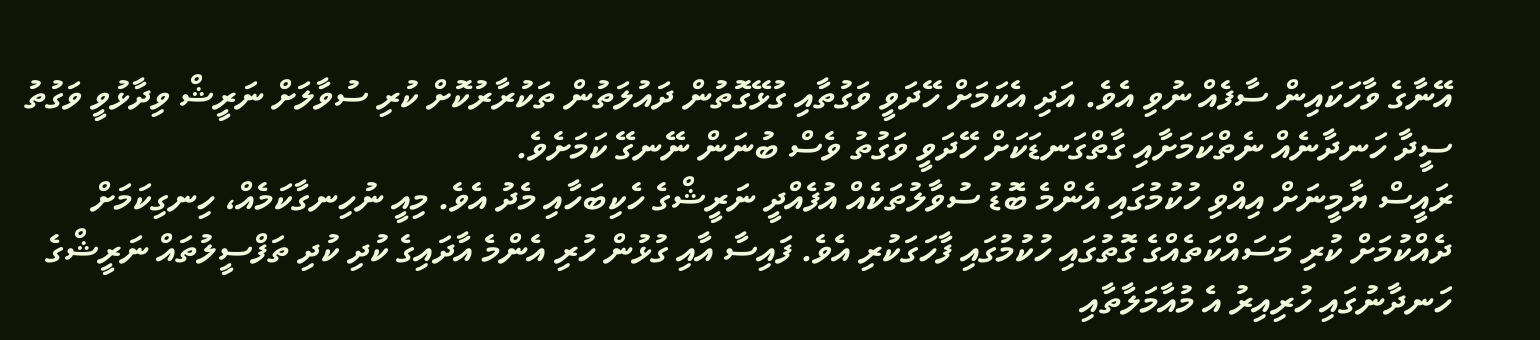އޭނާގެ ވާހަކައިން ސާފެއް ނުވި އެވެ. އަދި އެކަމަށް ހޭދަވީ ވަގުތާއި ގުޅޭގޮތުން ދައުލަތުން ތަކުރާރުކޮށް ކުރި ސުވާލަށް ނަރީޝް ވިދާޅުވީ ވަގުތު ސީދާ ހަނދާނެއް ނެތްކަމަށާއި ގާތްގަނޑަކަށް ހޭދަވީ ވަގުތު ވެސް ބުނަން ނޭނގޭ ކަމަށެވެ.
ރައީސް ޔާމީނަށް އިއްވި ހުކުމުގައި އެންމެ ބޮޑު ސުވާލުތަކެއް އުފެއްދީ ނަރީޝްގެ ހެކިބަހާއި މެދު އެވެ. މިއީ ނުހިނގާކަމެއް، ހިނގިކަމަށް ދެއްކުމަށް ކުރި މަސައްކަތެއްގެ ގޮތުގައި ހުކުމުގައި ފާހަގަކުރި އެވެ. ފައިސާ އާއި ގުޅުން ހުރި އެންމެ އާދައިގެ ކުދި ކުދި ތަފްސީލުތައް ނަރީޝްގެ ހަނދާނުގައި ހުރިއިރު އެ މުއާމަލާތާއި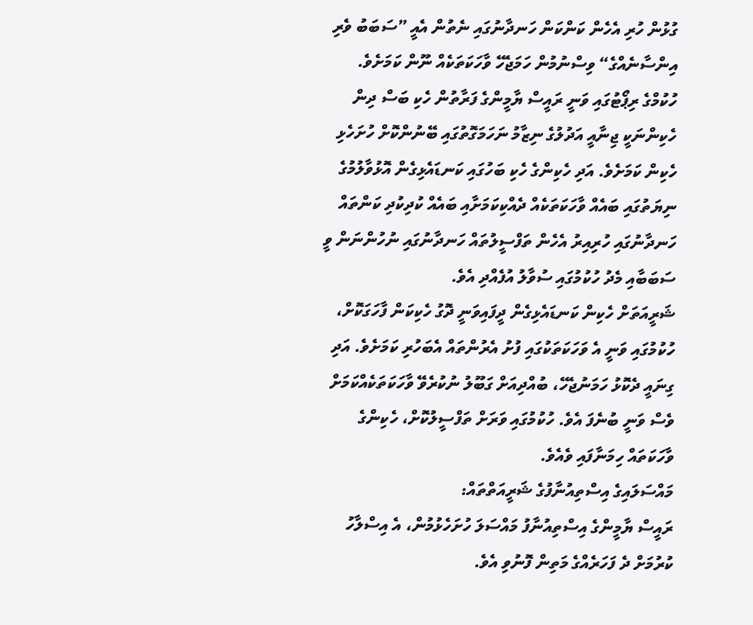ގުޅުން ހުރި އެހެން ކަންކަން ހަނދާނުގައި ނެތުން އެއީ ”ސަބަބު ވެރި އިންސާނެއްގެ“ ވިސްނުމުން ހަމަޖެހޭ ވާހަކަތަކެއް ނޫން ކަމަށެވެ.
ހުކުމްގެ ރިޕޯޓުގައި ވަނީ ރައީސް ޔާމީންގެ ފަރާތުން ހެކި ބަސް ދިން ހެކިންނަކީ ޖިނާއީ އަދުލުގެ ނިޒާމު ނަހަމަގޮތުގައި ބޭނުންކޮށް ހުށަހެޅި ހެކިން ކަމަށެވެ. އަދި ހެކިންގެ ހެކި ބަހުގައި ކަނޑައެޅިގެން އޮޅުވާލުމުގެ ނިޔަތުގައި ބައެއް ވާހަކަތަކެއް ދެއްކިކަމަށާއި ބައެއް ކުދިކުދި ކަންތައް ހަނދާނުގައި ހުރިއިރު އެހެން ތަފްސީލުތައް ހަނދާނުގައި ނުހުންނަން ވީ ސަބަބާއި މެދު ހުކުމުގައި ސުވާލު އުފެއްދި އެވެ.
ޝަރީއަތަށް ހެކިން ކަނޑައެޅިގެން ދީފައިވަނީ ދޮގު ހެކިކަން ފާހަގަކޮށް، ހުކުމުގައި ވަނީ އެ ވަހަކަތަކުގައި ފުށު އެރުންތައް އެބަހުރި ކަމަށެވެ. އަދި ގިނައީ ދެކޮޅު ހަމަނުޖެހޭ، ބުއްދިއަށް ގަބޫލު ނުކުރެވޭ ވާހަކަތަކެއްކަމަށް ވެސް ވަނީ ބުނެފަ އެވެ. ހުކުމުގައި ވަރަށް ތަފްސީލުކޮށް، ހެކިންގެ ވާހަކަތައް ހިމަނާފައި ވެއެވެ.
މައްސަލައިގެ އިސްތިއުނާފުގެ ޝަރީއަތްތައް:
ރައީސް ޔާމީންގެ އިސްތިއުނާފު މައްސަލަ ހުށަހެޅުމުން، އެ އިސްލާހު ކުރުމަށް ދެ ފަހަރެއްގެ މަތިން ފޮނުވި އެވެ.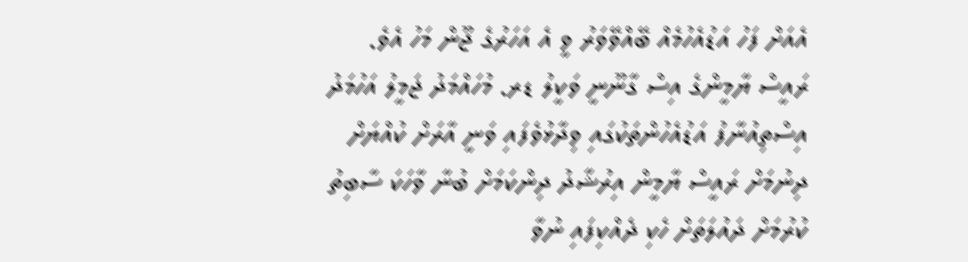އެއަށް ފަހު އަޑުއެހުމެއް ބޭއްވޭވަރު ވީ އެ އަހަރުގެ ޖޫން މަހު އެވެ.
ރައީސް ޔާމީންގެ އިސް ގާނޫނީ ވަކީލު ޑރ. މުހައްމަދު ޖަމީލު އަހުމަދު އިސްތިއުނާފު އަޑުއެހުންތަކުގައި ވިދާޅުވެފައި ވަނީ އާރަށް ކުއްޔަށް ދިނުމަށް ރައީސް ޔާމީން އިރުޝާދު ދިންކަމަށް ބުނާ ވާހަކަ ސާބިތު ކުރުމަށް ދައުލަތަށް ހެކި ދެއްކިފައި ނުވާ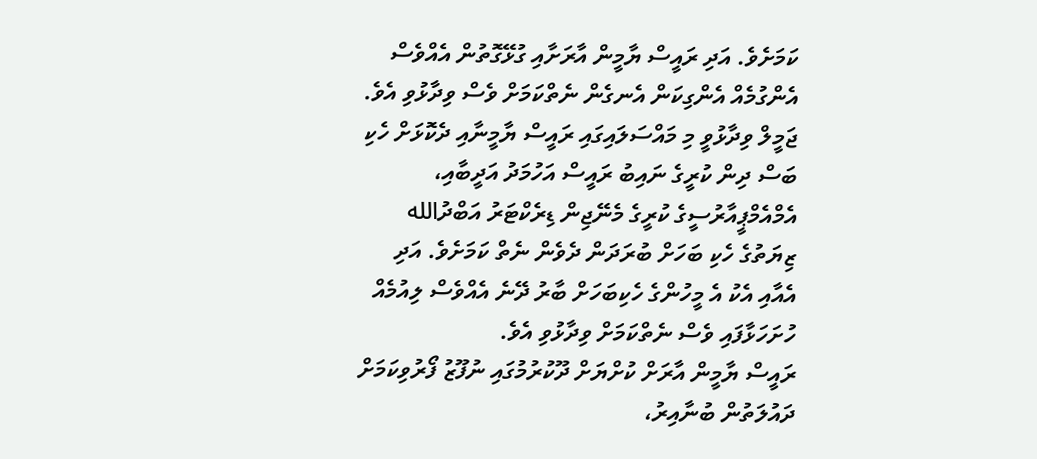ކަމަށެވެ. އަދި ރައީސް ޔާމީން އާރަށާއި ގުޅޭގޮތުން އެއްވެސް އެންގުމެއް އެންގިކަން އެނގެން ނެތްކަމަށް ވެސް ވިދާޅުވި އެވެ. ޖަމީލް ވިދާޅުވީ މި މައްސަލައިގައި ރައީސް ޔާމީނާއި ދެކޮޅަށް ހެކި ބަސް ދިން ކުރީގެ ނައިބު ރައީސް އަހުމަދު އަދީބާއި، އެމްއެމްޕީއާރުސީގެ ކުރީގެ މެނޭޖިން ޑިރެކްޓަރު އަބްދުالله ޒިޔަތުގެ ހެކި ބަހަށް ބުރަދަން ދެވެން ނެތް ކަމަށެވެ. އަދި އެއާއި އެކު އެ މީހުންގެ ހެކިބަހަށް ބާރު ދޭނެ އެއްވެސް ލިއުމެއް ހުށަހަޅާފައި ވެސް ނެތްކަމަށް ވިދާޅުވި އެވެ.
ރައީސް ޔާމީން އާރަށް ކުށްޔަށް ދޫކުރުމުގައި ނުފޫޒު ފޯރުވިކަމަށް ދައުލަތުން ބުނާއިރު،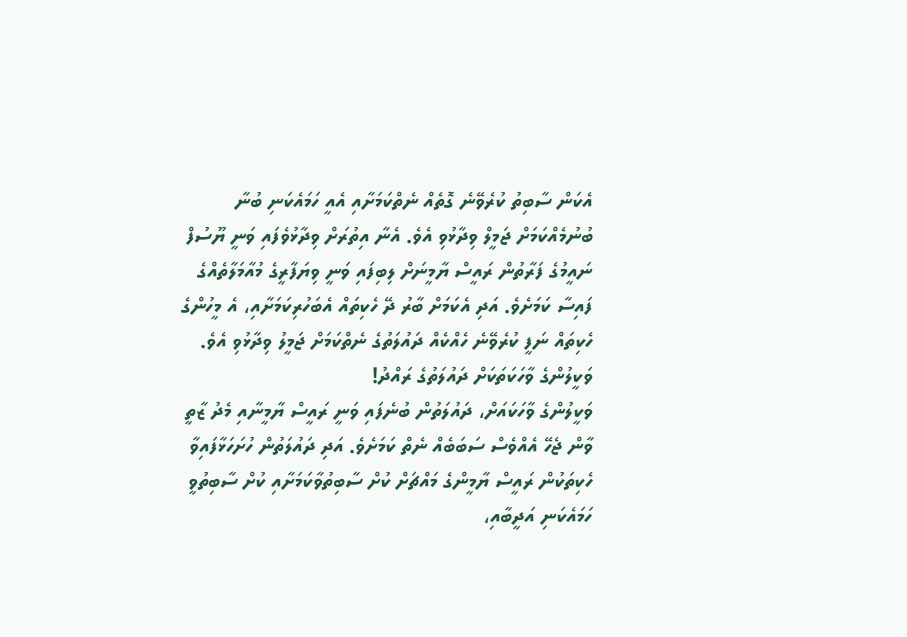އެކަން ސާބިތު ކުރެވޭނެ ގޮތެއް ނެތްކަމަށާއި އެއީ ހަމައެކަނި ބުނާ ބުނުމެއްކަމަށް ޖަމީލް ވިދާޅުވި އެވެ. އެނާ އިތުރަށް ވިދާޅުވެފައި ވަނީ ޔޫސުފް ނައީމުގެ ފަރާތުން ރައީސް ޔާމީނަށް ލިބިފައި ވަނީ ވިޔަފާރީގެ މުއާމަލާތެއްގެ ފައިސާ ކަމަށެވެ. އަދި އެކަމަށް ބާރު ދޭ ހެކިތައް އެބަހުރިކަމަށާއި، އެ މީހުންގެ ހެކިތައް ނަފީ ކުރެވޭނެ ހެއްކެއް ދައުލަތުގެ ނެތްކަމަށް ޖަމީލު ވިދާޅުވި އެވެ.
ވަކީލުންގެ ވާހަކަތަކަށް ދައުލަތުގެ ރައްދު!
ވަކީލުންގެ ވާހަކައަށް، ދައުލަތުން ބުނެފައި ވަނީ ރައީސް ޔާމީނާއި މެދު ޒާތީ ވާން ޖެހޭ އެއްވެސް ސަބަބެއް ނެތް ކަމަށެވެ. އަދި ދައުލަތުން ހުށަހަޅާފައިވާ ހެކިތަކުން ރައީސް ޔާމީންގެ މައްޗަށް ކުށް ސާބިތުވާކަމަށާއި ކުށް ސާބިތުވީ ހަމައެކަނި އަދީބާއި،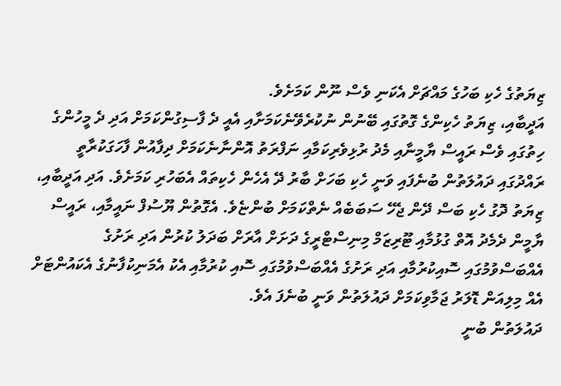ޒިޔަތުގެ ހެކި ބަހުގެ މައްޗަށް އެކަނި ވެސް ނޫން ކަމަށެވެ.
އަދީބާއި، ޒިޔަތު ހެކިންގެ ގޮތުގައި ބޭނުން ނުކުރެވޭނެކަމަށާއި އެއީ ދެ ފާސިގުންކަމަށް އަދި ދެ މީހުންގެ ހިތުގައި ވެސް ރައީސް ޔާމީނާއި މެދު ރުޅިވެރިކަމާއި ނަފްރަތު އޮންނާނެކަމަށް ދިފާއުން ފާހަގަކުރާތީ ރައްދުގައި ދައުލަތުން ބުނެފައި ވަނީ ހެކި ބަހަށް ބާރު ދޭ އެހެން ހެކިތައް އެބަހުރި ކަމަށެވެ. އަދި އަދީބާއި، ޒިޔަތު ދޮގު ހެކި ބަސް ދޭން ޖެހޭ ސަބަބެއް ނެތްކަމަށް ބުންޏެވެ. އެގޮތުން ޔޫސުފް ނައީމާއި، ރައީސް ޔާމީން ދެމެދު އޮތް ގުޅުމާއި ޓޫރިޒަމް މިނިސްޓްރީގެ ދަށަށް އާރަށް ބަދަލު ކުރުން އަދި ރަށުގެ އެއްބަސްވުމުގައި ސޮއިކުރުމާއި އަދި ރަށުގެ އެއްބަސްވުމުގައި ސޮއި ކުރުމާއި އެކު އެމަނިކުފާނުގެ އެކައުންޓަށް އެއް މިލިއަން ޑޮލަރު ޖަމާވިކަމަށް ދައުލަތުން ވަނީ ބުނެފަ އެވެ.
ދައުލަތުން ބުނީ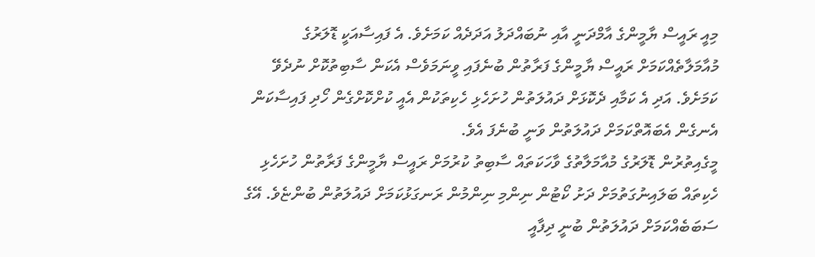މިއީ ރައީސް ޔާމީންގެ އާމްދަނީ އާއި ނުބައްދަލު އަދަދެއް ކަމަށެވެ. އެ ފައިސާއަކީ ޑޮލަރުގެ މުއާމަލާތެއްކަމަށް ރައީސް ޔާމީންގެ ފަރާތުން ބުނެފައި ވީނަމަވެސް އެކަން ސާބިތުކޮށް ނުދެވޭ ކަމަށެވެ. އަދި އެ ކަމާއި ދެކޮޅަށް ދައުލަތުން ހުށަހެޅި ހެކިތަކުން އެއީ ކުށްކޮށްގެން ހޯދި ފައިސާކަން އެނގެން އެބައޮތްކަމަށް ދައުލަތުން ވަނީ ބުނެފަ އެވެ.
މީގެއިތުރުން ޑޮލަރުގެ މުއާމަލާތުގެ ވާހަކަތައް ސާބިތު ކުރުމަށް ރައީސް ޔާމީންގެ ފަރާތުން ހުށަހެޅި ހެކިތައް ބަލައިނުގަތުމަށް ދަށު ކޯޓުން ނިންމި ނިންމުން ރަނގަޅުކަމަށް ދައުލަތުން ބުންޏެވެ. އޭގެ ސަބަބެއްކަމަށް ދައުލަތުން ބުނީ ދިފާއީ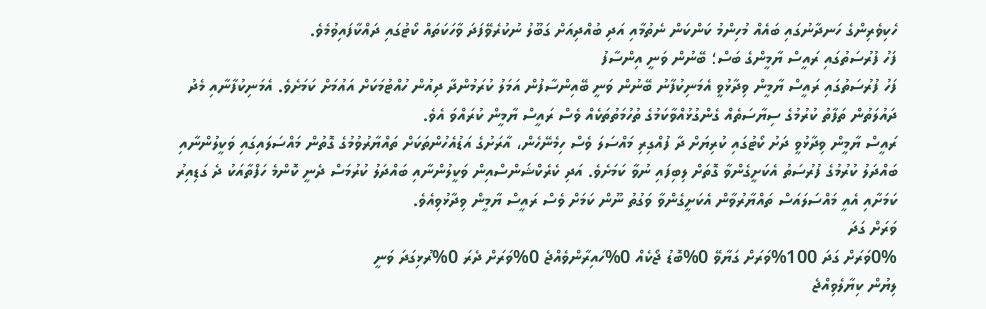ހެކިވެރިންގެ ހަނދާނުގައި ބައެއް މުހިންމު ކަންކަން ނެތުމާއި އަދި ބުއްދިއަށް ގަބޫލު ނުކުރެވޭފަދަ ވާހަކަތައް ކޯޓުގައި ދައްކާފައިވުމެވެ.
ފަހު ފުރުސަތުގައި ރައީސް ޔާމީންގެ ބަސް؛ ބޭނުން ވަނީ އިންސާފު
ފަހު ފުރުސަތުގައި ރައީސް ޔާމީން ވިދާޅުވީ އެމަނިކުފާނު ބޭނުން ވަނީ ބޭއިންސާފުން އަމަލު ކުރަމުންދާ ދިއުން ހުއްޓުމަކަށް އައުމަށް ކަމަށެވެ. އެމަނިކުފާނާއި މެދު ދައުލަތުން ތަފާތު ކުރުމުގެ ސިޔާސަތެއް ގެންގުޅުއްވާކަމުގެ ތުހުމަތުތަކެއް ވެސް ރައީސް ޔާމީން ކުރައްވަ އެވެ.
ރައީސް ޔާމީން ވިދާޅުވީ ދަށު ކޯޓުގައި ކުރިޔަށް ދާ ފުއްގިރި މައްސަލަ ވެސް ހިމެނޭހެން، އާރަށުގެ އަޑުއެހުންތަކަށް ތައްޔާރުވުމުގެ ގޮތުން މައްސަލައިގައި ވަކީލުންނާއި ބައްދަލު ކުރުމުގެ ފުރުސަތު އެކަށީގެންވާ ގޮތަށް ލިބިފައި ނުވާ ކަމަށެވެ. އަދި ކެރެކްޝަންސްއިން ވަކީލުންނާއި ބައްދަލު ކުރުމަސް ދެނީ ކޮންމެ ހަފްތާއަކު ދެ ގަޑިއިރު ކަމަށާއި އެއީ މައްސަލައަސް ތައްޔާރުވާން އެކަށީގެންވާ ވަގުތު ނޫން ކަމަށް ވެސް ރައީސް ޔާމީން ވިދާޅުވިއެވެ.
ވަރަށް ގަދަ
0%ވަރަށް ގަދަ 100%ވަރަށް ގަޔާވޭ 0%ބޮޑު ޖޯކެއް 0%ހައިރާންވެއްޖެ 0%ވަރަށް ދެރަ 0%ރުޅިގަދަ ވަނީ
ލިޔުން ކިޔާލެވިއްޖެ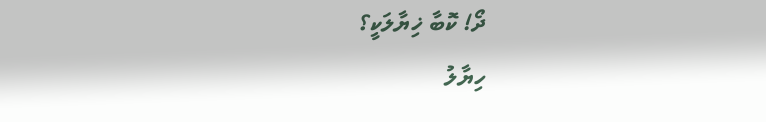ދޯ! ކޮބާ ޚިޔާލަކީ؟
ހިޔާލު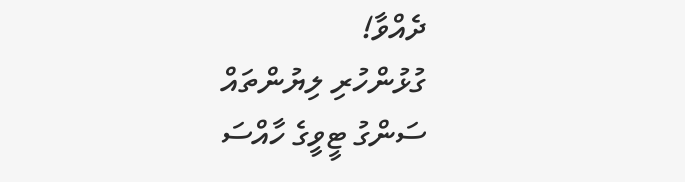ދެއްވާ!
ގުޅުންހުރި ލިޔުންތައް
ސަންގު ޓީވީގެ ހާއްސަ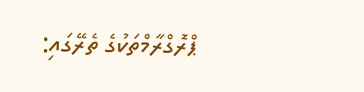ޕްރޮގްރާމްތަކުގެ ތެރޭގައި: